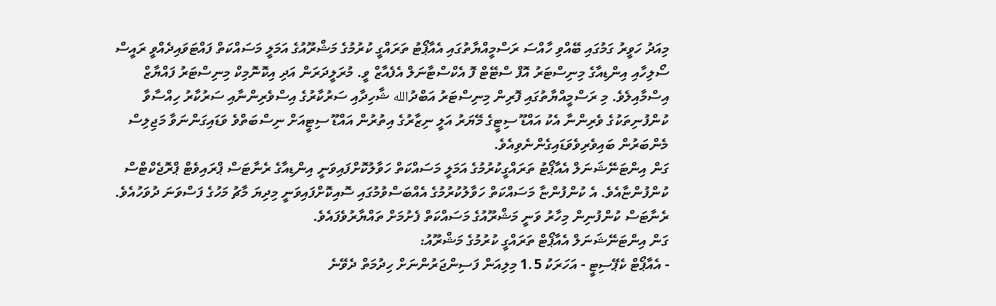މިއަދު ހަވީރު ގަމުގައި ބޭއްވި ހާއްސަ ރަސްމީއްޔާތުގައި އެއާޕޯޓު ތަރައްގީ ކުރުމުގެ މަޝްރޫއުގެ އަމަލީ މަސައްކަތް ފައްޓަވައިދެއްވީ ރައީސް ސޯލިހާއި އިންޑިއާގެ މިނިސްޓަރު އޮފް ސްޓޭޓް ފޮ އެކްސްޓާނަލް އެފެއާޒް ވީ. މުރަލީދަރަން އަދި އިކޮނޮމިކް މިނިސްޓަރު ފައްޔާޒް އިސްމާއިލެވެ. މި ރަސްމީއްޔާތުގައި ފޮރިން މިނިސްޓަރު އަބްދުالله ޝާހިދާއި ސަރުކާރުގެ އިސްވެރިންނާއި ސަރުކާރު ހިއްސާވާ ކުންފުނިތަކުގެ ވެރިންނާ އެކު އައްޑޫ ސިޓީގެ މޭޔަރު އަލީ ނިޒާރުގެ އިތުރުން އައްޑޫ ސިޓީއަށް ނިސްބަތްވެ ވަޑައިގަންނަވާ މަޖިލިސް މެންބަރުން ބައިވެރިވެވަޑައިގެންނެވިއެވެ.
ގަން އިންޓަނޭޝަނަލް އެއާޕޯޓު ތަރައްގީކުރުމުގެ އަމަލީ މަސައްކަތް ހަވާލުކޮށްފައިވަނީ އިންޑިއާގެ ރެނާޓަސް ޕްރައިވެޓް ޕްރޮޖެކްޓްސް ކުންފުންޏާއެވެ. އެ ކުންފުންޏާ މަސައްކަތް ހަވާލުކުރުމުގެ އެއްބަސްވުމުގައި ސޮއިކޮށްފައިވަނީ މިދިޔަ މާޗު މަހުގެ ފަސްވަނަ ދުވަހުއެވެ. ރެނާޓަސް ކުންފުނިން މިހާރު ވަނީ މަޝްރޫއުގެ މަސައްކަތް ފެށުމަށް ތައްޔާރުވެފައެވެ.
ގަން އިންޓަނޭޝަނަލް އެއާޕޯޓް ތަރައްގީ ކުރުމުގެ މަޝްރޫއު:
- އެއާޕޯޓް ކެޕޭސިޓީ - އަހަރަކު 1.5 މިލިއަން ފަސިންޖަރުންނަށް ހިދުމަތް ދެވޭނެ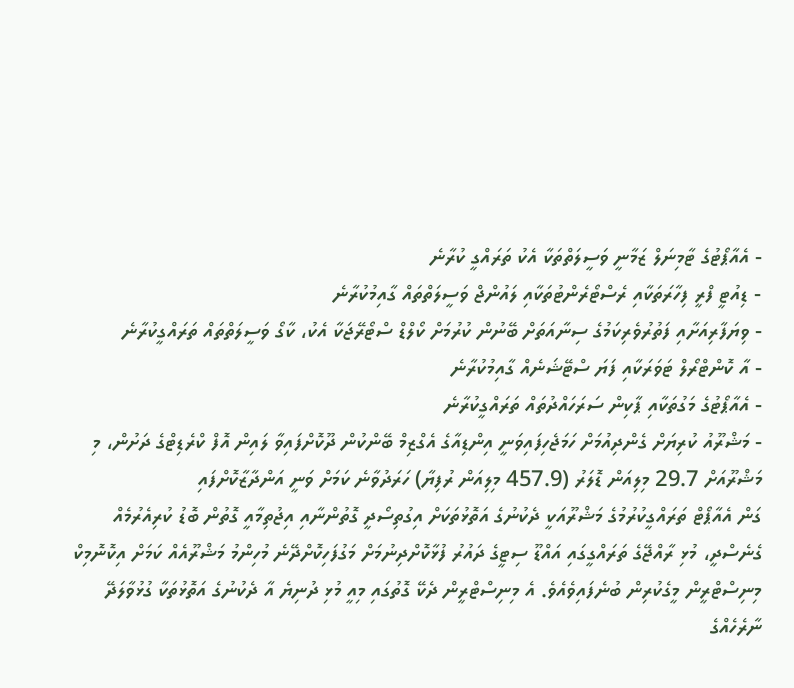- އެއާޕޯޓުގެ ޓާމިނަލް ޒަމާނީ ވަސީލަތްތަކާ އެކު ތަރައްގީ ކުރާނެ
- ޑިއުޓީ ފްރީ ފިހާރަތަކާއި ރެސްޓޯރެންޓުތަކާއި ލައުންޖް ވަސީލަތްތައް ގާއިމުކުރާނެ
- ވިޔަފާރިއަށާއި ފަތުރުވެރިކަމުގެ ސިނާއަތަށް ބޭނުން ކުރުމަށް ކޯލްޑް ސްޓޯރޭޖަކާ އެކު، ކާގޯ ވަސީލަތްތައް ތަރައްގީކުރާނެ
- އާ ކޮންޓްރޯލް ޓަވަރަކާއި ފަޔަ ސްޓޭޝަނެއް ގާއިމުކުރާނެ
- އެއާޕޯޓުގެ މަގުތަކާއި ޕާކިން ސަރަހައްދުތައް ތަރައްގީކުރާނެ
- މަޝްރޫއު ކުރިޔަށް ގެންދިއުމަށް ހަމަޖެހިފައިވަނީ އިންޑިއާގެ އެގްޒިމް ބޭންކުން ދޫކޮށްފައިވާ ލައިން އޮފް ކްރެޑިޓްގެ ދަށުން، މި މަޝްރޫއަށް 29.7 މިލިއަން ޑޮލަރު (457.9 މިލިއަން ރުފިޔާ) ހަރަދުވާނެ ކަމަށް ވަނީ އަންދާޒާކޮށްފައި
ގަން އެއާޕޯޓް ތަރައްގީކުރުމުގެ މަޝްރޫއަކީ ދެކުނުގެ އަތޮޅުތަކަށް އިގުތިސޯދީ ގޮތުންނާއި އިޖުތިމާއީ ގޮތުން ބޮޑު ކުރިއެރުމެއް ގެނެސްދީ، މުޅި ރާއްޖޭގެ ތަރައްގީގައި އައްޑޫ ސިޓީގެ ދައުރު ފުޅާކޮށްދިނުމަށް މަގުފަހިކޮށްދޭނެ މުހިންމު މަޝްރޫއެއް ކަމަށް އިކޮނޮމިކް މިނިސްޓްރީން މީގެކުރިން ބުނެފައިވެއެވެ. އެ މިނިސްޓްރީން ދެކޭ ގޮތުގައި މިއީ މުޅި ދުނިޔެ އާ ދެކުނުގެ އަތޮޅުތަކާ ގުޅުވާލަދޭ ނާރެހެއްގެ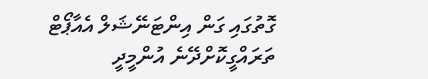ގޮތުގައި ގަން އިންޓަނޭޝަލް އެއާޕޯޓް ތަރައްގީކޮށްދޭނެ އުންމީދީ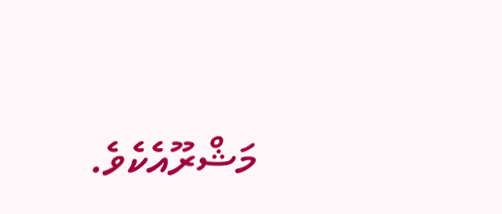މަޝްރޫއެކެވެ.